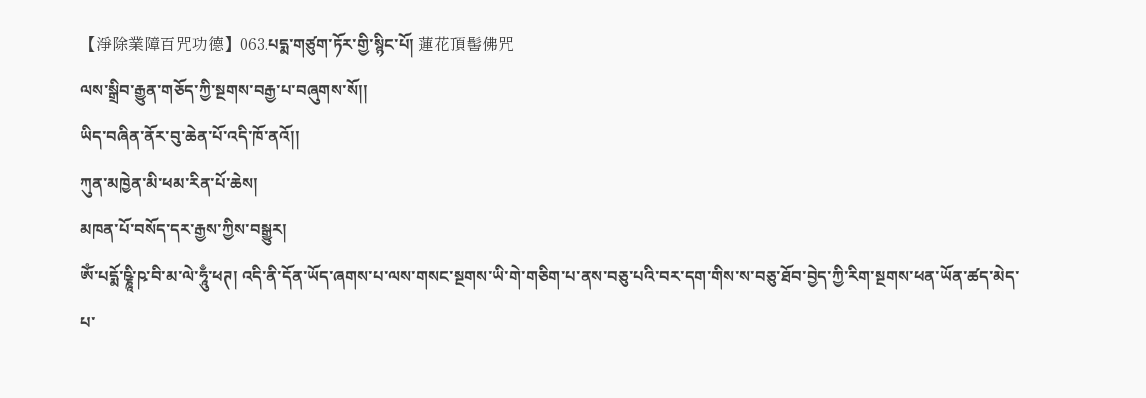【淨除業障百咒功德】063.པདྨ་གཙུག་ཏོར་གྱི་སྙིང་པོ། 蓮花頂髻佛咒
ལས་སྒྲིབ་རྒྱུན་གཅོད་ཀྱི་སྔགས་བརྒྱ་པ་བཞུགས་སོ།།
ཡིད་བཞིན་ནོར་བུ་ཆེན་པོ་འདི་ཁོ་ནའོ།།
ཀུན་མཁྱེན་མི་ཕམ་རིན་པོ་ཆེས།
མཁན་པོ་བསོད་དར་རྒྱས་ཀྱིས་བསྒྱུར།
ཨོཾ་པདྨོ་ཥྞཱི་ཥ་བི་མ་ལེ་ཧཱུྃ་ཕཊ། འདི་ནི་དོན་ཡོད་ཞགས་པ་ལས་གསང་སྔགས་ཡི་གེ་གཅིག་པ་ནས་བཅུ་པའི་བར་དག་གིས་ས་བཅུ་ཐོབ་བྱེད་ཀྱི་རིག་སྔགས་ཕན་ཡོན་ཚད་མེད་པ་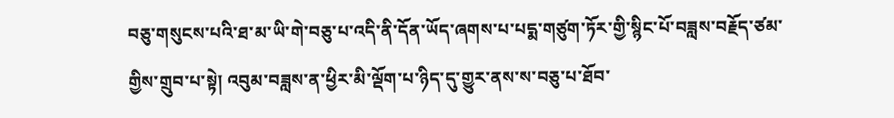བཅུ་གསུངས་པའི་ཐ་མ་ཡི་གེ་བཅུ་པ་འདི་ནི་དོན་ཡོད་ཞགས་པ་པདྨ་གཙུག་ཏོར་གྱི་སྙིང་པོ་བཟླས་བརྗོད་ཙམ་གྱིས་གྲུབ་པ་སྟེ། འབུམ་བཟླས་ན་ཕྱིར་མི་ལྡོག་པ་ཉིད་དུ་གྱུར་ནས་ས་བཅུ་པ་ཐོབ་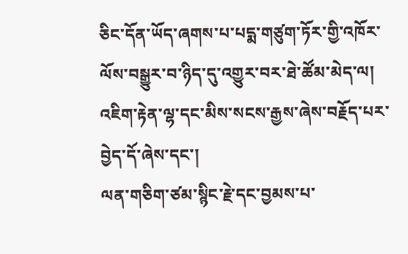ཅིང་དོན་ཡོད་ཞགས་པ་པདྨ་གཙུག་ཏོར་གྱི་འཁོར་ལོས་བསྒྱུར་བ་ཉིད་དུ་འགྱུར་བར་ཐེ་ཚོམ་མེད་ལ། འཇིག་རྟེན་ལྷ་དང་མིས་སངས་རྒྱས་ཞེས་བརྗོད་པར་བྱེད་དོ་ཞེས་དང་།
ལན་གཅིག་ཙམ་སྙིང་རྗེ་དང་བྱམས་པ་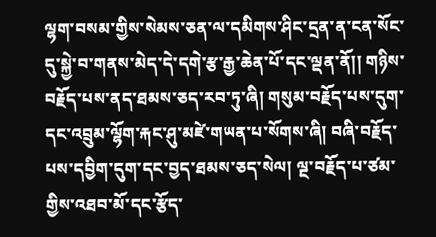ལྷག་བསམ་གྱིས་སེམས་ཅན་ལ་དམིགས་ཤིང་དྲན་ན་ངན་སོང་དུ་སྐྱེ་བ་གནས་མེད་དེ་དགེ་རྩ་རྒྱ་ཆེན་པོ་དང་ལྡན་ནོ།། གཉིས་བརྗོད་པས་ནད་ཐམས་ཅད་རབ་ཏུ་ཞི། གསུམ་བརྗོད་པས་དུག་དང་འབྲུམ་ལྷོག་རྐང་ཤུ་མཛེ་གཡན་པ་སོགས་ཞི། བཞི་བརྗོད་པས་དབྱིག་དུག་དང་བྱད་ཐམས་ཅད་སེལ། ལྔ་བརྗོད་པ་ཙམ་གྱིས་འཐབ་མོ་དང་རྩོད་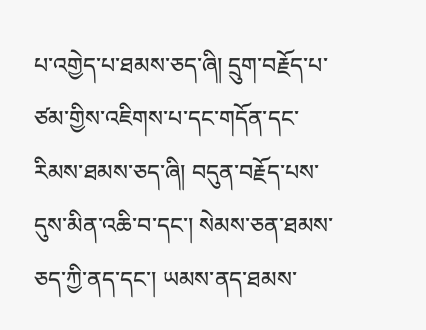པ་འགྱེད་པ་ཐམས་ཅད་ཞི། དྲུག་བརྗོད་པ་ཙམ་གྱིས་འཇིགས་པ་དང་གདོན་དང་རིམས་ཐམས་ཅད་ཞི། བདུན་བརྗོད་པས་དུས་མིན་འཆི་བ་དང་། སེམས་ཅན་ཐམས་ཅད་ཀྱི་ནད་དང་། ཡམས་ནད་ཐམས་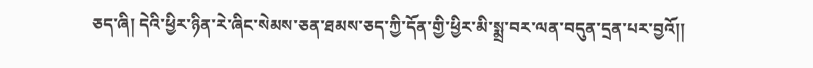ཅད་ཞི། དེའི་ཕྱིར་ཉིན་རེ་ཞིང་སེམས་ཅན་ཐམས་ཅད་ཀྱི་དོན་གྱི་ཕྱིར་མི་སྨྲ་བར་ལན་བདུན་དྲན་པར་བྱའོ།།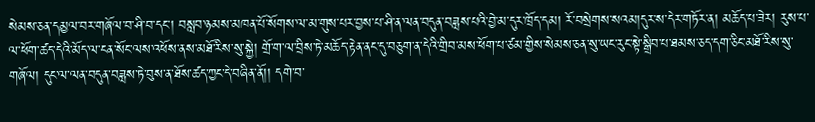སེམས་ཅན་དམྱལ་བར་གཞོལ་བ་ཤི་བ་དང་། བསླབ་ཉམས་མཁན་པོ་སོགས་ལ་མ་གུས་པར་བྱས་པ་ཤི་ན་ལན་བདུན་བཟླས་པའི་བྱེ་མ་དུར་ཁྲོད་དམ། རོ་བསྲེགས་སའམ།དུར་ས་དེར་གཏོར་ན། མཆོད་པ་ཟེར། རུས་པ་ལ་ཕོག་ཚད་དེའི་མོད་ལ་ངན་སོང་ལས་འཕོས་ནས་མཐོ་རིས་སུ་སྐྱེ། གྲོ་ག་ལ་བྲིས་ཏེ་མཆོད་རྟེན་ནང་དུ་བཅུག་ན་དེའི་གྲིབ་མས་ཕོག་པ་ཙམ་གྱིས་སེམས་ཅན་སུ་ཡང་རུང་སྟེ་སྒྲིབ་པ་ཐམས་ཅད་དག་ཅིང་མཐོ་རིས་སུ་གཞོལ། དུང་ལ་ལན་བདུན་བཟླས་ཏེ་བུས་ན་ཐོས་ཚད་ཀྱང་དེ་བཞིན་ནོ།། དགེ་བ་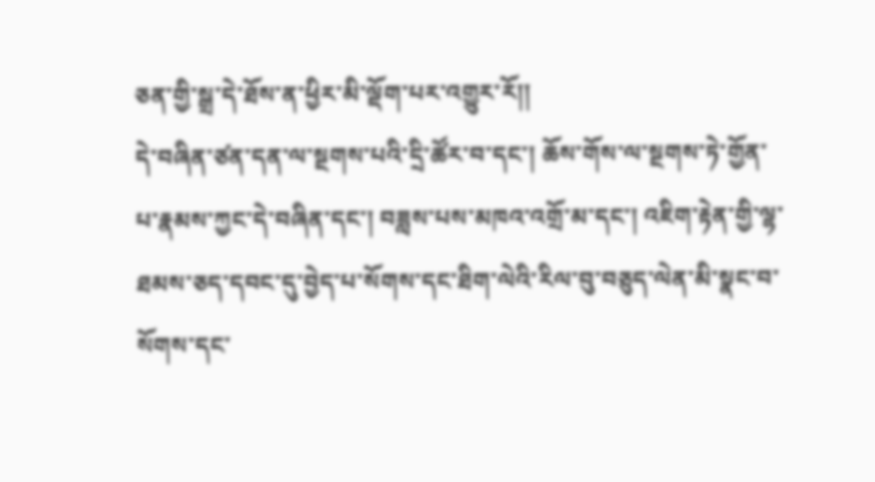ཅན་གྱི་སྒྲ་དེ་ཐོས་ན་ཕྱིར་མི་ལྡོག་པར་འགྱུར་རོ།།
དེ་བཞིན་ཙན་དན་ལ་སྔགས་པའི་དྲི་ཚོར་བ་དང་། ཆོས་གོས་ལ་སྔགས་ཏེ་གྱོན་པ་རྣམས་ཀྱང་དེ་བཞིན་དང་། བཟླས་པས་མཁའ་འགྲོ་མ་དང་། འཇིག་རྟེན་གྱི་ལྷ་ཐམས་ཅད་དབང་དུ་བྱེད་པ་སོགས་དང་ཐིག་ལེའི་རིལ་བུ་བཅུད་ལེན་མི་སྣང་བ་སོགས་དང་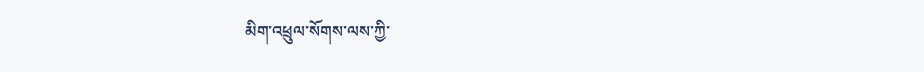མིག་འཕྲུལ་སོགས་ལས་ཀྱི་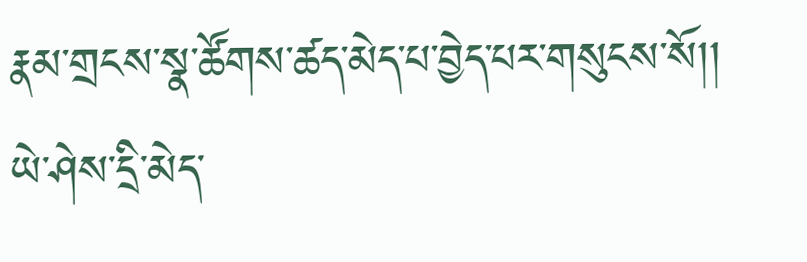རྣམ་གྲངས་སྣ་ཚོགས་ཚད་མེད་པ་བྱེད་པར་གསུངས་སོ།།
ཡེ་ཤེས་དྲི་མེད་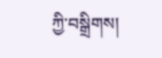ཀྱི་བསྒྲིགས།